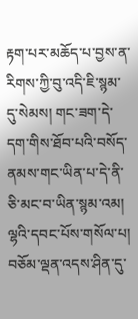རྟག་པར་མཆོད་པ་བྱས་ན་རིགས་ཀྱི་བུ་འདི་ཇི་སྙམ་དུ་སེམས། གང་ཟག་དེ་དག་གིས་ཐོབ་པའི་བསོད་ནམས་གང་ཡིན་པ་དེ་ནི་ཅི་མང་བ་ཡིན་སྙམ་འམ། ལྷའི་དབང་པོས་གསོལ་པ། བཅོམ་ལྡན་འདས་ཤིན་དུ་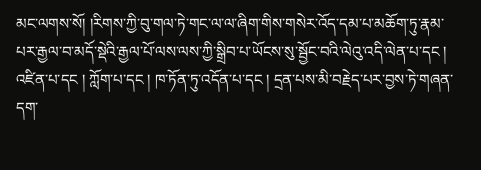མང་ལགས་སོ། །རིགས་ཀྱི་བུ་གལ་ཏེ་གང་ལ་ལ་ཞིག་གིས་གསེར་འོད་དམ་པ་མཆོག་ཏུ་རྣམ་པར་རྒྱལ་བ་མདོ་སྡེའི་རྒྱལ་པོ་ལས་ལས་ཀྱི་སྒྲིབ་པ་ཡོངས་སུ་སྦྱོང་བའི་ལེའུ་འདི་ལེན་པ་དང ། འཛིན་པ་དང ། ཀློག་པ་དང ། ཁ་ཏོན་ཏུ་འདོན་པ་དང ། དྲན་པས་མི་བརྗེད་པར་བྱས་ཏེ་གཞན་དག་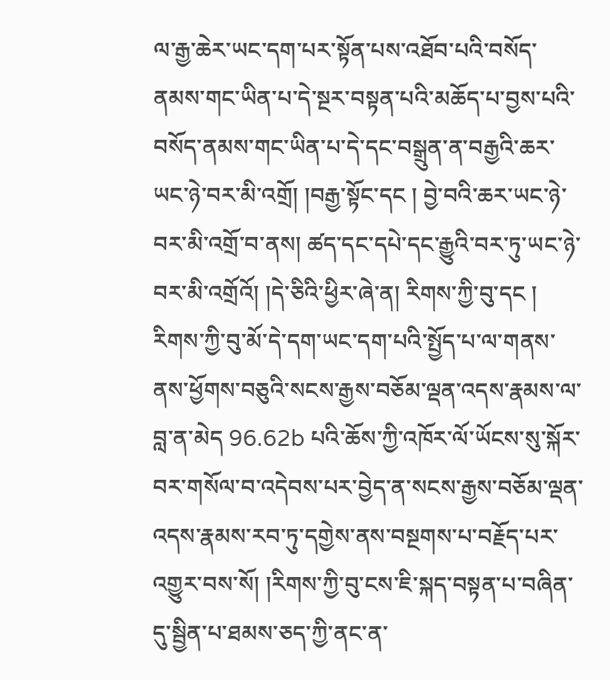ལ་རྒྱ་ཆེར་ཡང་དག་པར་སྟོན་པས་འཐོབ་པའི་བསོད་ནམས་གང་ཡིན་པ་དེ་སྔར་བསྟན་པའི་མཆོད་པ་བྱས་པའི་བསོད་ནམས་གང་ཡིན་པ་དེ་དང་བསྒྲུན་ན་བརྒྱའི་ཆར་ཡང་ཉེ་བར་མི་འགྲོ། །བརྒྱ་སྟོང་དང ། བྱེ་བའི་ཆར་ཡང་ཉེ་བར་མི་འགྲོ་བ་ནས། ཚད་དང་དཔེ་དང་རྒྱུའི་བར་ཏུ་ཡང་ཉེ་བར་མི་འགྲོའོ། །དེ་ཅིའི་ཕྱིར་ཞེ་ན། རིགས་ཀྱི་བུ་དང ། རིགས་ཀྱི་བུ་མོ་དེ་དག་ཡང་དག་པའི་སྤྱོད་པ་ལ་གནས་ནས་ཕྱོགས་བཅུའི་སངས་རྒྱས་བཅོམ་ལྡན་འདས་རྣམས་ལ་བླ་ན་མེད 96.62b པའི་ཆོས་ཀྱི་འཁོར་ལོ་ཡོངས་སུ་སྐོར་བར་གསོལ་བ་འདེབས་པར་བྱེད་ན་སངས་རྒྱས་བཅོམ་ལྡན་འདས་རྣམས་རབ་ཏུ་དགྱེས་ནས་བསྔགས་པ་བརྗོད་པར་འགྱུར་བས་སོ། །རིགས་ཀྱི་བུ་ངས་ཇི་སྐད་བསྟན་པ་བཞིན་དུ་སྦྱིན་པ་ཐམས་ཅད་ཀྱི་ནང་ན་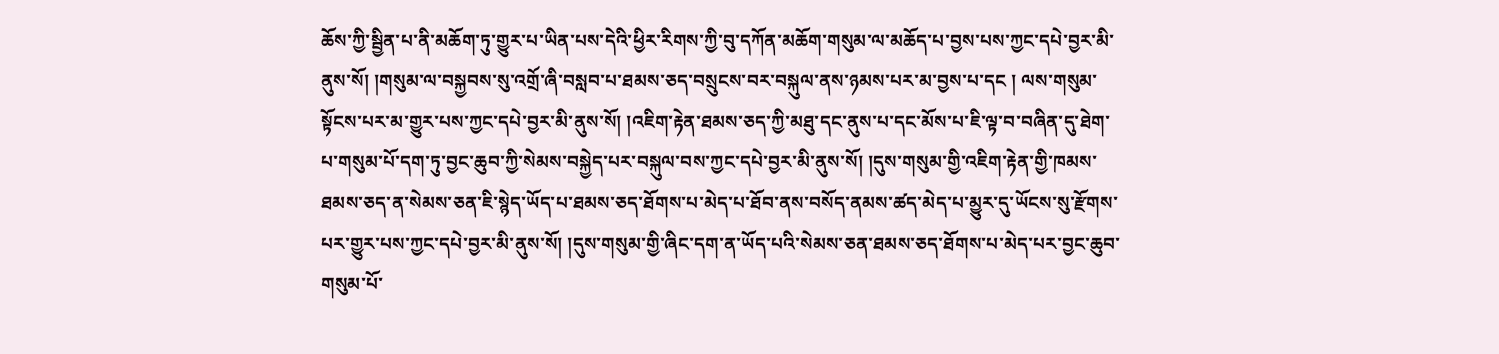ཆོས་ཀྱི་སྦྱིན་པ་ནི་མཆོག་ཏུ་གྱུར་པ་ཡིན་པས་དེའི་ཕྱིར་རིགས་ཀྱི་བུ་དཀོན་མཆོག་གསུམ་ལ་མཆོད་པ་བྱས་པས་ཀྱང་དཔེ་བྱར་མི་ནུས་སོ། །གསུམ་ལ་བསྐྱབས་སུ་འགྲོ་ཞི་བསླབ་པ་ཐམས་ཅད་བསྲུངས་བར་བསྐུལ་ནས་ཉམས་པར་མ་བྱས་པ་དང ། ལས་གསུམ་སྟོངས་པར་མ་གྱུར་པས་ཀྱང་དཔེ་བྱར་མི་ནུས་སོ། །འཇིག་རྟེན་ཐམས་ཅད་ཀྱི་མཐུ་དང་ནུས་པ་དང་མོས་པ་ཇི་ལྟ་བ་བཞིན་དུ་ཐེག་པ་གསུམ་པོ་དག་ཏུ་བྱང་ཆུབ་ཀྱི་སེམས་བསྐྱེད་པར་བསྐུལ་བས་ཀྱང་དཔེ་བྱར་མི་ནུས་སོ། །དུས་གསུམ་གྱི་འཇིག་རྟེན་གྱི་ཁམས་ཐམས་ཅད་ན་སེམས་ཅན་ཇི་སྙེད་ཡོད་པ་ཐམས་ཅད་ཐོགས་པ་མེད་པ་ཐོབ་ནས་བསོད་ནམས་ཚད་མེད་པ་མྱུར་དུ་ཡོངས་སུ་རྫོགས་པར་གྱུར་པས་ཀྱང་དཔེ་བྱར་མི་ནུས་སོ། །དུས་གསུམ་གྱི་ཞིང་དག་ན་ཡོད་པའི་སེམས་ཅན་ཐམས་ཅད་ཐོགས་པ་མེད་པར་བྱང་ཆུབ་གསུམ་པོ་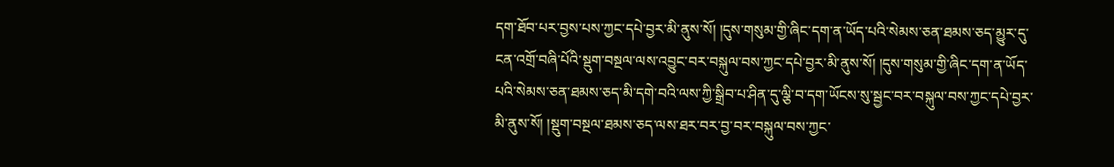དག་ཐོབ་པར་བྱས་པས་ཀྱང་དཔེ་བྱར་མི་ནུས་སོ། །དུས་གསུམ་གྱི་ཞིང་དག་ན་ཡོད་པའི་སེམས་ཅན་ཐམས་ཅད་མྱུར་དུ་ངན་འགྲོ་བཞི་པོའི་སྡུག་བསྔལ་ལས་འབྱུང་བར་བསྐུལ་བས་ཀྱང་དཔེ་བྱར་མི་ནུས་སོ། །དུས་གསུམ་གྱི་ཞིང་དག་ན་ཡོད་པའི་སེམས་ཅན་ཐམས་ཅད་མི་དགེ་བའི་ལས་ཀྱི་སྒྲིབ་པ་ཤིན་དུ་ལྕི་བ་དག་ཡོངས་སུ་སྦྱང་བར་བསྐུལ་བས་ཀྱང་དཔེ་བྱར་མི་ནུས་སོ། །སྡུག་བསྔལ་ཐམས་ཅད་ལས་ཐར་བར་བྱ་བར་བསྐུལ་བས་ཀྱང་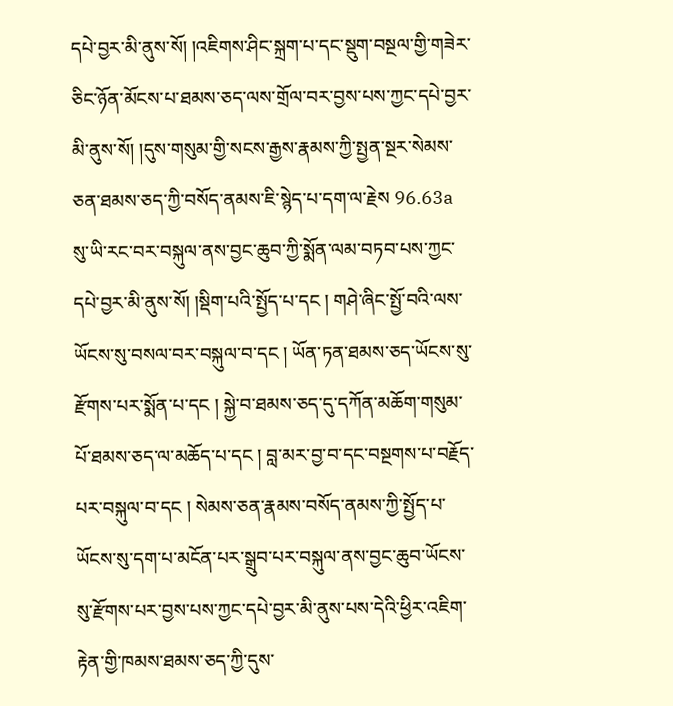དཔེ་བྱར་མི་ནུས་སོ། །འཇིགས་ཤིང་སྐྲག་པ་དང་སྡུག་བསྔལ་གྱི་གཟེར་ཅིང་ཉོན་མོངས་པ་ཐམས་ཅད་ལས་གྲོལ་བར་བྱས་པས་ཀྱང་དཔེ་བྱར་མི་ནུས་སོ། །དུས་གསུམ་གྱི་སངས་རྒྱས་རྣམས་ཀྱི་སྤྱན་སྔར་སེམས་ཅན་ཐམས་ཅད་ཀྱི་བསོད་ནམས་ཇི་སྙེད་པ་དག་ལ་རྗེས 96.63a སུ་ཡི་རང་བར་བསྐུལ་ནས་བྱང་ཆུབ་ཀྱི་སྨོན་ལམ་བཏབ་པས་ཀྱང་དཔེ་བྱར་མི་ནུས་སོ། །སྡིག་པའི་སྤྱོད་པ་དང ། གཤེ་ཞིང་སྤྱོ་བའི་ལས་ཡོངས་སུ་བསལ་བར་བསྐུལ་བ་དང ། ཡོན་ཏན་ཐམས་ཅད་ཡོངས་སུ་རྫོགས་པར་སྨོན་པ་དང ། སྐྱེ་བ་ཐམས་ཅད་དུ་དཀོན་མཆོག་གསུམ་པོ་ཐམས་ཅད་ལ་མཆོད་པ་དང ། བླ་མར་བྱ་བ་དང་བསྔགས་པ་བརྗོད་པར་བསྐུལ་བ་དང ། སེམས་ཅན་རྣམས་བསོད་ནམས་ཀྱི་སྤྱོད་པ་ཡོངས་སུ་དག་པ་མངོན་པར་སྒྲུབ་པར་བསྐུལ་ནས་བྱང་ཆུབ་ཡོངས་སུ་རྫོགས་པར་བྱས་པས་ཀྱང་དཔེ་བྱར་མི་ནུས་པས་དེའི་ཕྱིར་འཇིག་རྟེན་གྱི་ཁམས་ཐམས་ཅད་ཀྱི་དུས་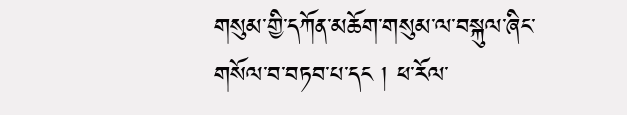གསུམ་གྱི་དཀོན་མཆོག་གསུམ་ལ་བསྐུལ་ཞིང་གསོལ་བ་བཏབ་པ་དང ། ཕ་རོལ་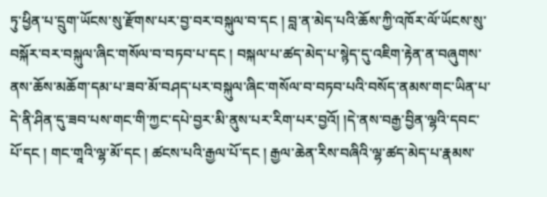ཏུ་ཕྱིན་པ་དྲུག་ཡོངས་སུ་རྫོགས་པར་བྱ་བར་བསྐུལ་བ་དང ། བླ་ན་མེད་པའི་ཆོས་ཀྱི་འཁོར་ལོ་ཡོངས་སུ་བསྐོར་བར་བསྐུལ་ཞིང་གསོལ་བ་བཏབ་པ་དང ། བསྐལ་པ་ཚད་མེད་པ་སྙེད་དུ་འཇིག་རྟེན་ན་བཞུགས་ནས་ཆོས་མཆོག་དམ་པ་ཟབ་མོ་བཤད་པར་བསྐུལ་ཞིང་གསོལ་བ་བཏབ་པའི་བསོད་ནམས་གང་ཡིན་པ་དེ་ནི་ཤིན་དུ་ཟབ་པས་གང་གི་ཀྱང་དཔེ་བྱར་མི་ནུས་པར་རིག་པར་བྱའོ། །དེ་ནས་བརྒྱ་བྱིན་ལྷའི་དབང་པོ་དང ། གང་གཱའི་ལྷ་མོ་དང ། ཚངས་པའི་རྒྱལ་པོ་དང ། རྒྱལ་ཆེན་རིས་བཞིའི་ལྷ་ཚད་མེད་པ་རྣམས་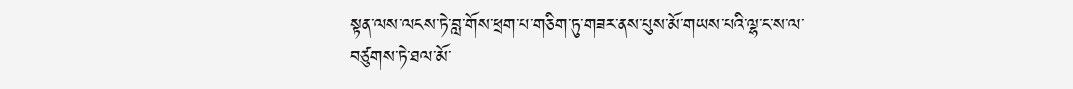སྟན་ལས་ལངས་ཏེ་བླ་གོས་ཕྲག་པ་གཅིག་ཏུ་གཟར་ནས་པུས་མོ་གཡས་པའི་ལྷ་ང་ས་ལ་བཙུགས་ཏེ་ཐལ་མོ་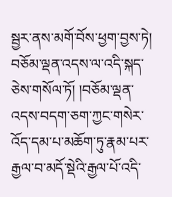སྦྱར་ནས་མགོ་བོས་ཕྱག་བྱས་ཏེ། བཅོམ་ལྡན་འདས་ལ་འདི་སྐད་ཅེས་གསོལ་ཏོ། །བཅོམ་ལྡན་འདས་བདག་ཅག་ཀྱང་གསེར་འོད་དམ་པ་མཆོག་ཏུ་རྣམ་པར་རྒྱལ་བ་མདོ་སྡེའི་རྒྱལ་པོ་འདི་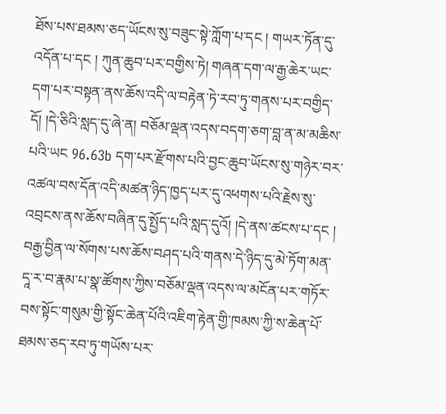ཐོས་པས་ཐམས་ཅད་ཡོངས་སུ་བཟུང་སྟེ་ཀློག་པ་དང ། གཡར་ཏོན་དུ་འདོན་པ་དང ། ཀུན་ཆུབ་པར་བགྱིས་ཏེ། གཞན་དག་ལ་རྒྱ་ཆེར་ཡང་དག་པར་བསྟན་ནས་ཆོས་འདི་ལ་བརྟེན་ཏེ་རབ་ཏུ་གནས་པར་བགྱིད་དོ། །དེ་ཅིའི་སླད་དུ་ཞེ་ན། བཅོམ་ལྡན་འདས་བདག་ཅག་བླ་ན་མ་མཆིས་པའི་ཡང 96.63b དག་པར་རྫོགས་པའི་བྱང་ཆུབ་ཡོངས་སུ་གཉེར་བར་འཚལ་བས་དོན་འདི་མཚན་ཉིད་ཁྱད་པར་དུ་འཕགས་པའི་རྗེས་སུ་འབྲངས་ནས་ཆོས་བཞིན་དུ་སྤྱོད་པའི་སླད་དུའོ། །དེ་ནས་ཚངས་པ་དང ། བརྒྱ་བྱིན་ལ་སོགས་པས་ཆོས་བཤད་པའི་གནས་དེ་ཉིད་དུ་མེ་ཏོག་མན་དཱ་ར་བ་རྣམ་པ་སྣ་ཚོགས་ཀྱིས་བཅོམ་ལྡན་འདས་ལ་མངོན་པར་གཏོར་བས་སྟོང་གསུམ་གྱི་སྟོང་ཆེན་པོའི་འཇིག་རྟེན་གྱི་ཁམས་ཀྱི་ས་ཆེན་པོ་ཐམས་ཅད་རབ་ཏུ་གཡོས་པར་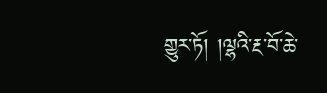གྱུར་ཏོ། །ལྷའི་རྔ་བོ་ཆེ་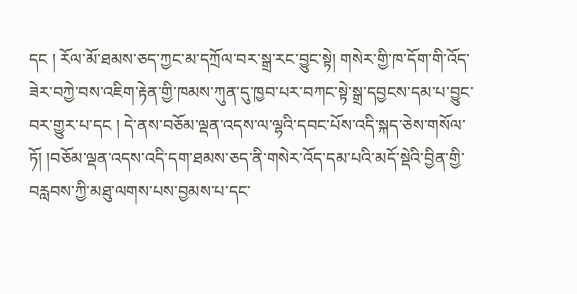དང ། རོལ་མོ་ཐམས་ཅད་ཀྱང་མ་དཀྲོལ་བར་སྒྲ་རང་བྱུང་སྟེ། གསེར་གྱི་ཁ་དོག་གི་འོད་ཟེར་བཀྱེ་བས་འཇིག་རྟེན་གྱི་ཁམས་ཀུན་དུ་ཁྱབ་པར་བཀང་སྟེ་སྒྲ་དབྱངས་དམ་པ་བྱུང་བར་གྱུར་པ་དང ། དེ་ནས་བཅོམ་ལྡན་འདས་ལ་ལྷའི་དབང་པོས་འདི་སྐད་ཅེས་གསོལ་ཏོ། །བཅོམ་ལྡན་འདས་འདི་དག་ཐམས་ཅད་ནི་གསེར་འོད་དམ་པའི་མདོ་སྡེའི་བྱིན་གྱི་བརླབས་ཀྱི་མཐུ་ལགས་པས་བྱམས་པ་དང་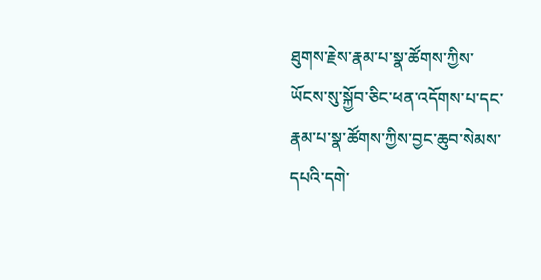ཐུགས་རྗེས་རྣམ་པ་སྣ་ཚོགས་ཀྱིས་ཡོངས་སུ་སྐྱོབ་ཅིང་ཕན་འདོགས་པ་དང་རྣམ་པ་སྣ་ཚོགས་ཀྱིས་བྱང་ཆུབ་སེམས་དཔའི་དགེ་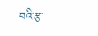བའི་རྩ་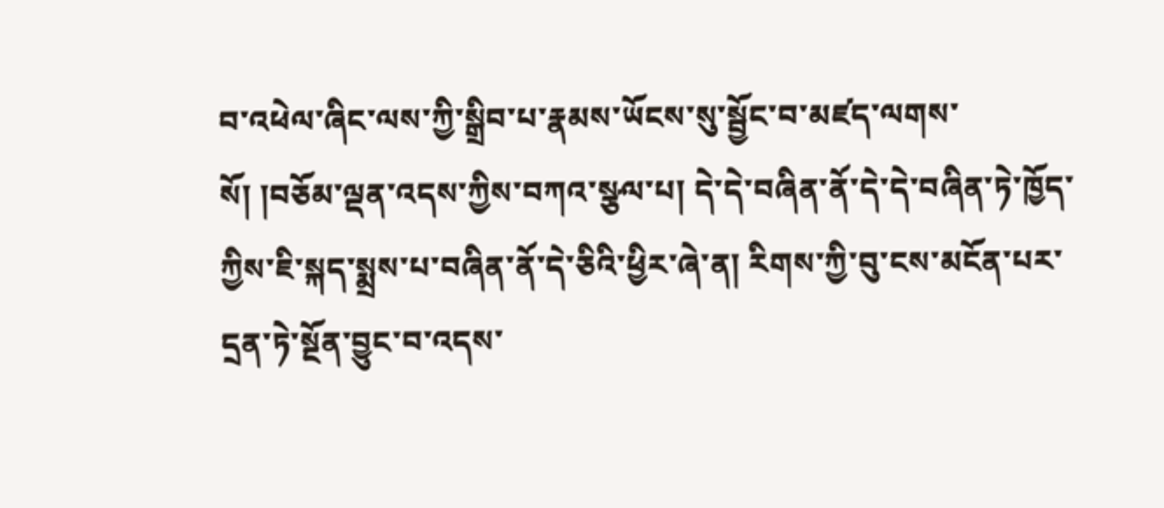བ་འཕེལ་ཞིང་ལས་ཀྱི་སྒྲིབ་པ་རྣམས་ཡོངས་སུ་སྦྱོང་བ་མཛད་ལགས་སོ། །བཅོམ་ལྡན་འདས་ཀྱིས་བཀའ་སྩལ་པ། དེ་དེ་བཞིན་ནོ་དེ་དེ་བཞིན་ཏེ་ཁྱོད་ཀྱིས་ཇི་སྐད་སྨྲས་པ་བཞིན་ནོ་དེ་ཅིའི་ཕྱིར་ཞེ་ན། རིགས་ཀྱི་བུ་ངས་མངོན་པར་དྲན་ཏེ་སྔོན་བྱུང་བ་འདས་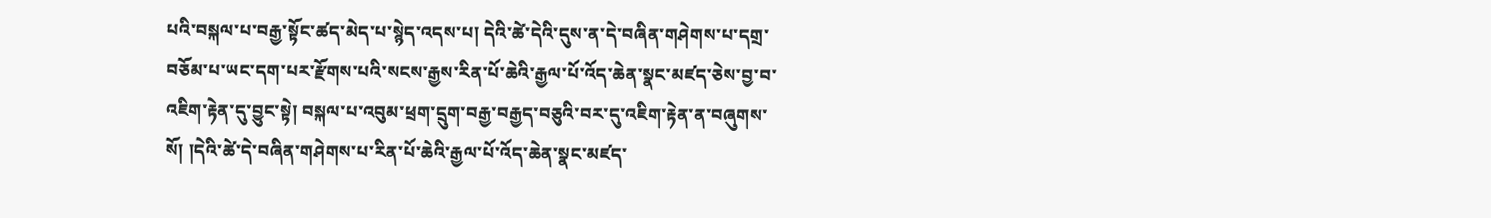པའི་བསྐལ་པ་བརྒྱ་སྟོང་ཚད་མེད་པ་སྙེད་འདས་པ། དེའི་ཚེ་དེའི་དུས་ན་དེ་བཞིན་གཤེགས་པ་དགྲ་བཅོམ་པ་ཡང་དག་པར་རྫོགས་པའི་སངས་རྒྱས་རིན་པོ་ཆེའི་རྒྱལ་པོ་འོད་ཆེན་སྣང་མཛད་ཅེས་བྱ་བ་འཇིག་རྟེན་དུ་བྱུང་སྟེ། བསྐལ་པ་འབུམ་ཕྲག་དྲུག་བརྒྱ་བརྒྱད་བཅུའི་བར་དུ་འཇིག་རྟེན་ན་བཞུགས་སོ། །དེའི་ཚེ་དེ་བཞིན་གཤེགས་པ་རིན་པོ་ཆེའི་རྒྱལ་པོ་འོད་ཆེན་སྣང་མཛད་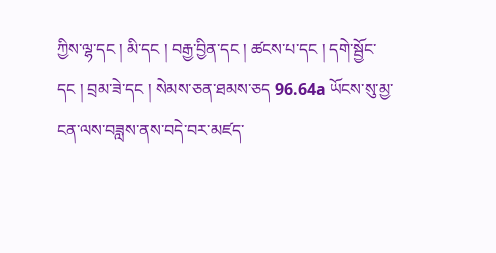ཀྱིས་ལྷ་དང ། མི་དང ། བརྒྱ་བྱིན་དང ། ཚངས་པ་དང ། དགེ་སྦྱོང་དང ། བྲམ་ཟེ་དང ། སེམས་ཅན་ཐམས་ཅད 96.64a ཡོངས་སུ་མྱ་ངན་ལས་བཟླས་ནས་བདེ་བར་མཛད་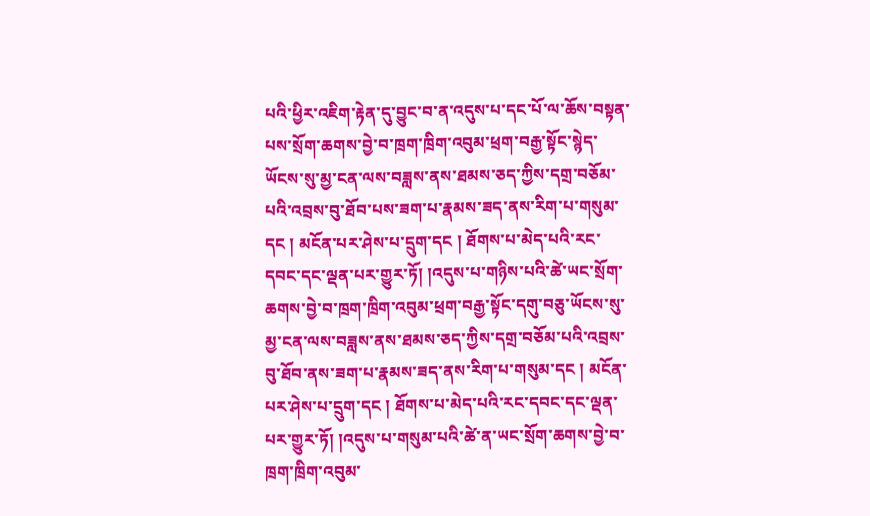པའི་ཕྱིར་འཇིག་རྟེན་དུ་བྱུང་བ་ན་འདུས་པ་དང་པོ་ལ་ཆོས་བསྟན་པས་སྲོག་ཆགས་བྱེ་བ་ཁྲག་ཁྲིག་འབུམ་ཕྲག་བརྒྱ་སྟོང་སྙེད་ཡོངས་སུ་མྱ་ངན་ལས་བཟླས་ནས་ཐམས་ཅད་ཀྱིས་དགྲ་བཅོམ་པའི་འབྲས་བུ་ཐོབ་པས་ཟག་པ་རྣམས་ཟད་ནས་རིག་པ་གསུམ་དང ། མངོན་པར་ཤེས་པ་དྲུག་དང ། ཐོགས་པ་མེད་པའི་རང་དབང་དང་ལྡན་པར་གྱུར་ཏོ། །འདུས་པ་གཉིས་པའི་ཚེ་ཡང་སྲོག་ཆགས་བྱེ་བ་ཁྲག་ཁྲིག་འབུམ་ཕྲག་བརྒྱ་སྟོང་དགུ་བཅུ་ཡོངས་སུ་མྱ་ངན་ལས་བཟླས་ནས་ཐམས་ཅད་ཀྱིས་དགྲ་བཅོམ་པའི་འབྲས་བུ་ཐོབ་ནས་ཟག་པ་རྣམས་ཟད་ནས་རིག་པ་གསུམ་དང ། མངོན་པར་ཤེས་པ་དྲུག་དང ། ཐོགས་པ་མེད་པའི་རང་དབང་དང་ལྡན་པར་གྱུར་ཏོ། །འདུས་པ་གསུམ་པའི་ཚེ་ན་ཡང་སྲོག་ཆགས་བྱེ་བ་ཁྲག་ཁྲིག་འབུམ་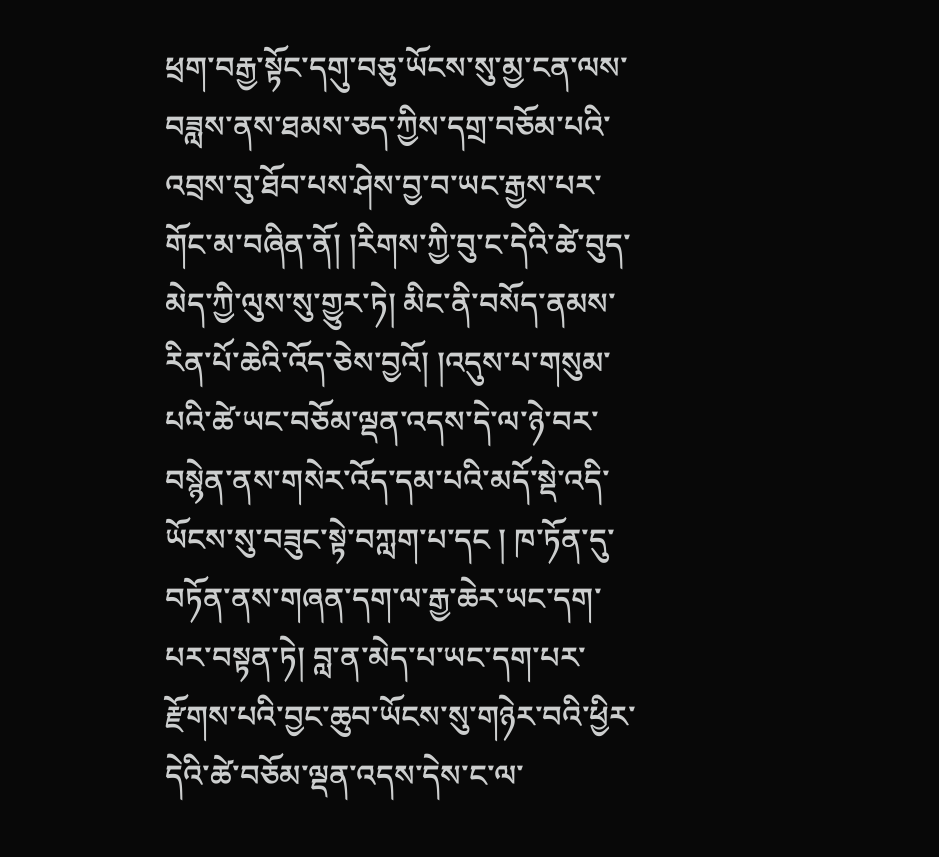ཕྲག་བརྒྱ་སྟོང་དགུ་བཅུ་ཡོངས་སུ་མྱ་ངན་ལས་བཟླས་ནས་ཐམས་ཅད་ཀྱིས་དགྲ་བཅོམ་པའི་འབྲས་བུ་ཐོབ་པས་ཤེས་བྱ་བ་ཡང་རྒྱས་པར་གོང་མ་བཞིན་ནོ། །རིགས་ཀྱི་བུ་ང་དེའི་ཚེ་བུད་མེད་ཀྱི་ལུས་སུ་གྱུར་ཏེ། མིང་ནི་བསོད་ནམས་རིན་པོ་ཆེའི་འོད་ཅེས་བྱའོ། །འདུས་པ་གསུམ་པའི་ཚེ་ཡང་བཅོམ་ལྡན་འདས་དེ་ལ་ཉེ་བར་བསྙེན་ནས་གསེར་འོད་དམ་པའི་མདོ་སྡེ་འདི་ཡོངས་སུ་བཟུང་སྟེ་བཀླག་པ་དང ། ཁ་ཏོན་དུ་བཏོན་ནས་གཞན་དག་ལ་རྒྱ་ཆེར་ཡང་དག་པར་བསྟན་ཏེ། བླ་ན་མེད་པ་ཡང་དག་པར་རྫོགས་པའི་བྱང་ཆུབ་ཡོངས་སུ་གཉེར་བའི་ཕྱིར་དེའི་ཚེ་བཅོམ་ལྡན་འདས་དེས་ང་ལ་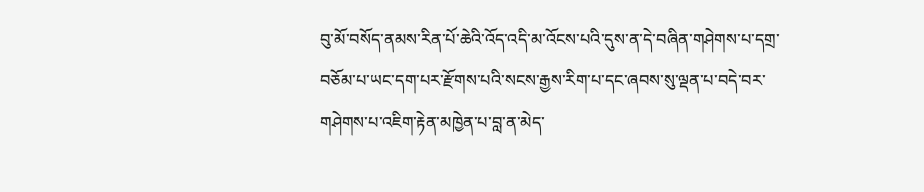བུ་མོ་བསོད་ནམས་རིན་པོ་ཆེའི་འོད་འདི་མ་འོངས་པའི་དུས་ན་དེ་བཞིན་གཤེགས་པ་དགྲ་བཅོམ་པ་ཡང་དག་པར་རྫོགས་པའི་སངས་རྒྱས་རིག་པ་དང་ཞབས་སུ་ལྡན་པ་བདེ་བར་གཤེགས་པ་འཇིག་རྟེན་མཁྱེན་པ་བླ་ན་མེད་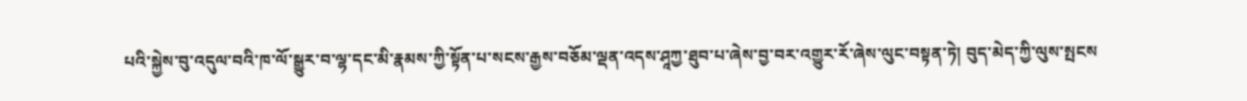པའི་སྐྱེས་བུ་འདུལ་བའི་ཁ་ལོ་སྒྱུར་བ་ལྷ་དང་མི་རྣམས་ཀྱི་སྟོན་པ་སངས་རྒྱས་བཅོམ་ལྡན་འདས་ཤཱཀྱ་ཐུབ་པ་ཞེས་བྱ་བར་འགྱུར་རོ་ཞེས་ལུང་བསྟན་ཏེ། བུད་མེད་ཀྱི་ལུས་སྤངས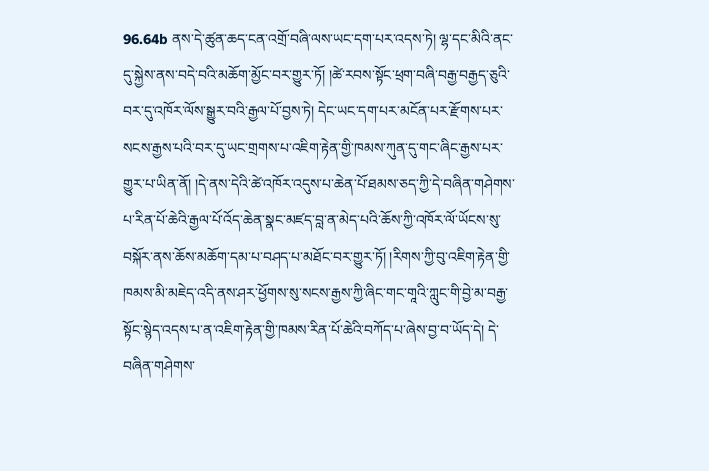96.64b ནས་དེ་ཚུན་ཆད་ངན་འགྲོ་བཞི་ལས་ཡང་དག་པར་འདས་ཏེ། ལྷ་དང་མིའི་ནང་དུ་སྐྱེས་ནས་བདེ་བའི་མཆོག་མྱོང་བར་གྱུར་ཏོ། །ཚེ་རབས་སྟོང་ཕྲག་བཞི་བརྒྱ་བརྒྱད་ཅུའི་བར་དུ་འཁོར་ལོས་སྒྱུར་བའི་རྒྱལ་པོ་བྱས་ཏེ། དེང་ཡང་དག་པར་མངོན་པར་རྫོགས་པར་སངས་རྒྱས་པའི་བར་དུ་ཡང་གྲགས་པ་འཇིག་རྟེན་གྱི་ཁམས་ཀུན་དུ་གང་ཞིང་རྒྱས་པར་གྱུར་པ་ཡིན་ནོ། །དེ་ནས་དེའི་ཚེ་འཁོར་འདུས་པ་ཆེན་པོ་ཐམས་ཅད་ཀྱི་དེ་བཞིན་གཤེགས་པ་རིན་པོ་ཆེའི་རྒྱལ་པོ་འོད་ཆེན་སྣང་མཛད་བླ་ན་མེད་པའི་ཆོས་ཀྱི་འཁོར་ལོ་ཡོངས་སུ་བསྐོར་ནས་ཆོས་མཆོག་དམ་པ་བཤད་པ་མཐོང་བར་གྱུར་ཏོ། །རིགས་ཀྱི་བུ་འཇིག་རྟེན་གྱི་ཁམས་མི་མཇེད་འདི་ནས་ཤར་ཕྱོགས་སུ་སངས་རྒྱས་ཀྱི་ཞིང་གང་གཱའི་ཀླུང་གི་བྱེ་མ་བརྒྱ་སྟོང་སྙེད་འདས་པ་ན་འཇིག་རྟེན་གྱི་ཁམས་རིན་པོ་ཆེའི་བཀོད་པ་ཞེས་བྱ་བ་ཡོད་དེ། དེ་བཞིན་གཤེགས་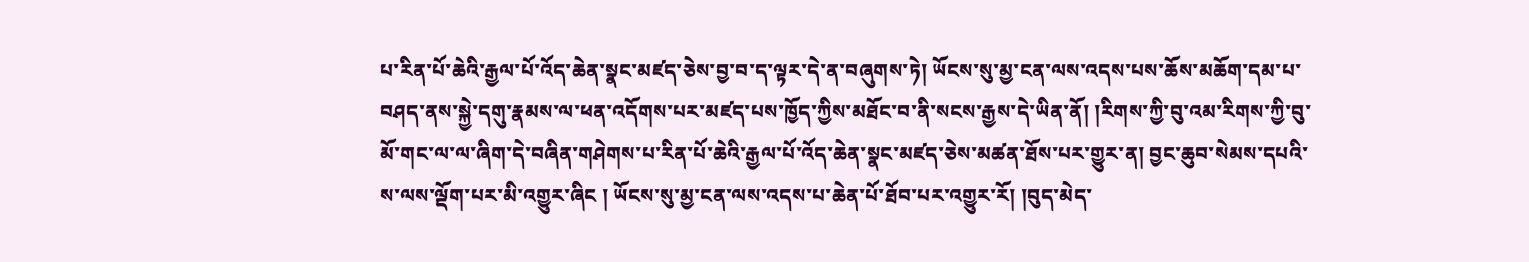པ་རིན་པོ་ཆེའི་རྒྱལ་པོ་འོད་ཆེན་སྣང་མཛད་ཅེས་བྱ་བ་ད་ལྟར་དེ་ན་བཞུགས་ཏེ། ཡོངས་སུ་མྱ་ངན་ལས་འདས་པས་ཆོས་མཆོག་དམ་པ་བཤད་ནས་སྐྱེ་དགུ་རྣམས་ལ་ཕན་འདོགས་པར་མཛད་པས་ཁྱོད་ཀྱིས་མཐོང་བ་ནི་སངས་རྒྱས་དེ་ཡིན་ནོ། །རིགས་ཀྱི་བུ་འམ་རིགས་ཀྱི་བུ་མོ་གང་ལ་ལ་ཞིག་དེ་བཞིན་གཤེགས་པ་རིན་པོ་ཆེའི་རྒྱལ་པོ་འོད་ཆེན་སྣང་མཛད་ཅེས་མཚན་ཐོས་པར་གྱུར་ན། བྱང་ཆུབ་སེམས་དཔའི་ས་ལས་ལྡོག་པར་མི་འགྱུར་ཞིང ། ཡོངས་སུ་མྱ་ངན་ལས་འདས་པ་ཆེན་པོ་ཐོབ་པར་འགྱུར་རོ། །བུད་མེད་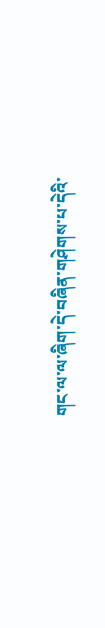གང་ལ་ལ་ཞིག་དེ་བཞིན་གཤེགས་པ་དེའི་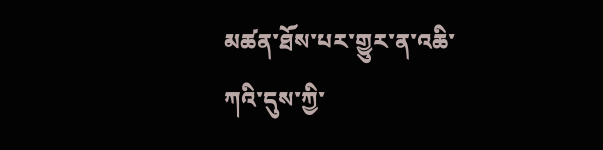མཚན་ཐོས་པར་གྱུར་ན་འཆི་ཀའི་དུས་ཀྱི་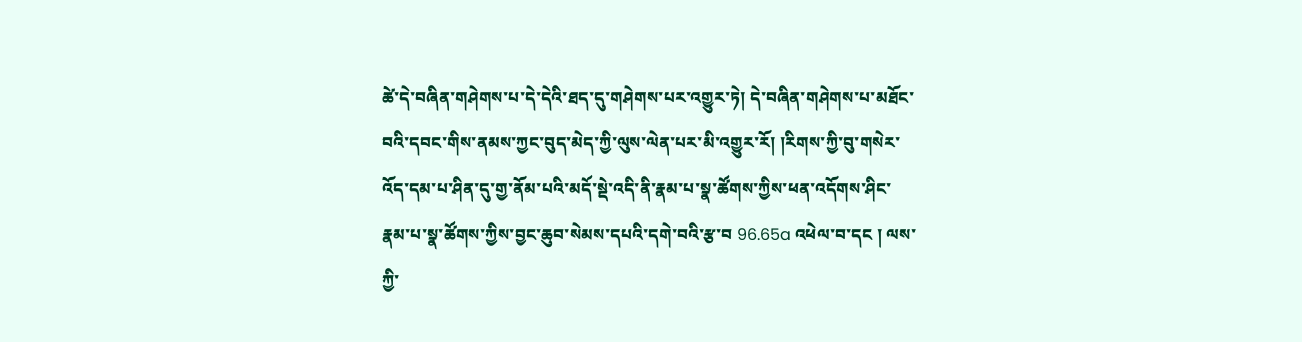ཚེ་དེ་བཞིན་གཤེགས་པ་དེ་དེའི་ཐད་དུ་གཤེགས་པར་འགྱུར་ཏེ། དེ་བཞིན་གཤེགས་པ་མཐོང་བའི་དབང་གིས་ནམས་ཀྱང་བུད་མེད་ཀྱི་ལུས་ལེན་པར་མི་འགྱུར་རོ། །རིགས་ཀྱི་བུ་གསེར་འོད་དམ་པ་ཤིན་དུ་གྱ་ནོམ་པའི་མདོ་སྡེ་འདི་ནི་རྣམ་པ་སྣ་ཚོགས་ཀྱིས་ཕན་འདོགས་ཤིང་རྣམ་པ་སྣ་ཚོགས་ཀྱིས་བྱང་ཆུབ་སེམས་དཔའི་དགེ་བའི་རྩ་བ 96.65a འཕེལ་བ་དང ། ལས་ཀྱི་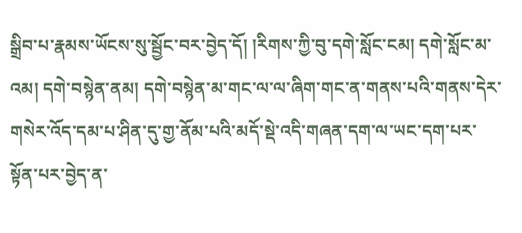སྒྲིབ་པ་རྣམས་ཡོངས་སུ་སྦྱོང་བར་བྱེད་དོ། །རིགས་ཀྱི་བུ་དགེ་སློང་ངམ། དགེ་སློང་མ་འམ། དགེ་བསྙེན་ནམ། དགེ་བསྙེན་མ་གང་ལ་ལ་ཞིག་གང་ན་གནས་པའི་གནས་དེར་གསེར་འོད་དམ་པ་ཤིན་དུ་གྱ་ནོམ་པའི་མདོ་སྡེ་འདི་གཞན་དག་ལ་ཡང་དག་པར་སྟོན་པར་བྱེད་ན་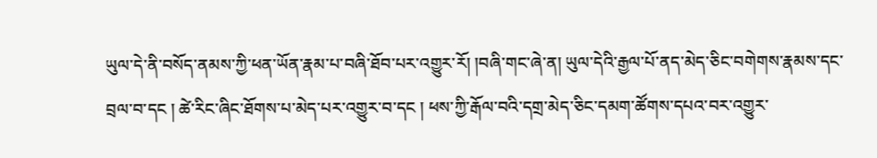ཡུལ་དེ་ནི་བསོད་ནམས་ཀྱི་ཕན་ཡོན་རྣམ་པ་བཞི་ཐོབ་པར་འགྱུར་རོ། །བཞི་གང་ཞེ་ན། ཡུལ་དེའི་རྒྱལ་པོ་ནད་མེད་ཅིང་བགེགས་རྣམས་དང་བྲལ་བ་དང ། ཚེ་རིང་ཞིང་ཐོགས་པ་མེད་པར་འགྱུར་བ་དང ། ཕས་ཀྱི་རྒོལ་བའི་དགྲ་མེད་ཅིང་དམག་ཚོགས་དཔའ་བར་འགྱུར་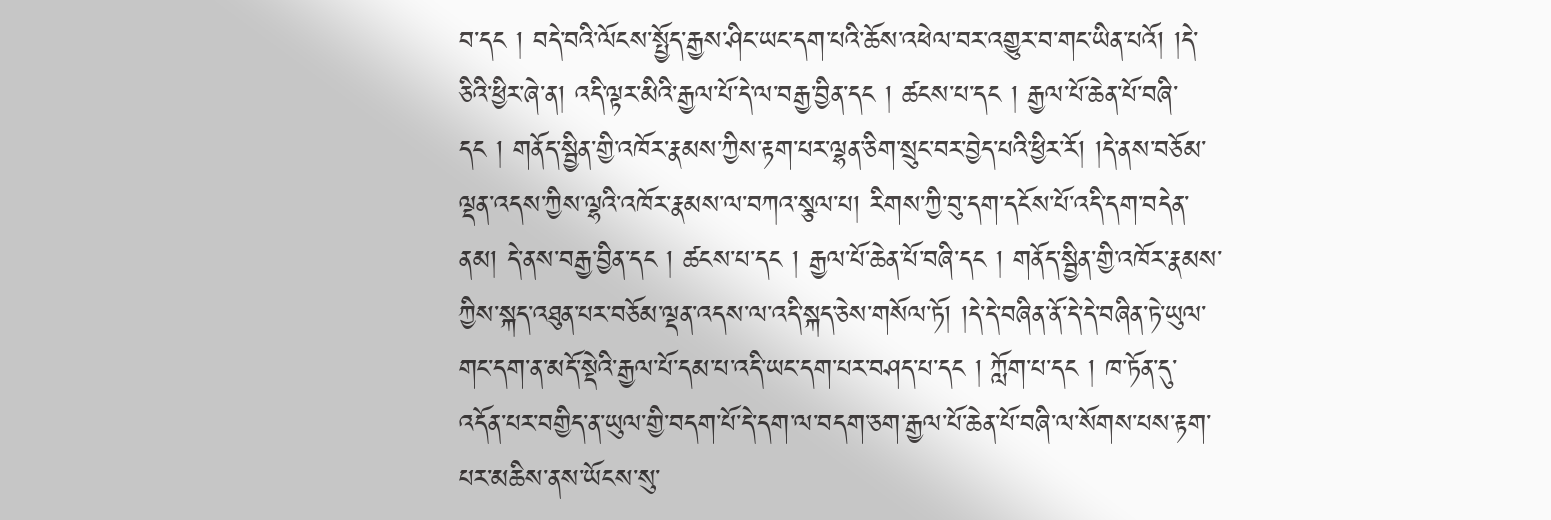བ་དང ། བདེ་བའི་ལོངས་སྤྱོད་རྒྱས་ཤིང་ཡང་དག་པའི་ཆོས་འཕེལ་བར་འགྱུར་བ་གང་ཡིན་པའོ། །དེ་ཅིའི་ཕྱིར་ཞེ་ན། འདི་ལྟར་མིའི་རྒྱལ་པོ་དེ་ལ་བརྒྱ་བྱིན་དང ། ཚངས་པ་དང ། རྒྱལ་པོ་ཆེན་པོ་བཞི་དང ། གནོད་སྦྱིན་གྱི་འཁོར་རྣམས་ཀྱིས་རྟག་པར་ལྷན་ཅིག་སྲུང་བར་བྱེད་པའི་ཕྱིར་རོ། །དེ་ནས་བཅོམ་ལྡན་འདས་ཀྱིས་ལྷའི་འཁོར་རྣམས་ལ་བཀའ་སྩལ་པ། རིགས་ཀྱི་བུ་དག་དངོས་པོ་འདི་དག་བདེན་ནམ། དེ་ནས་བརྒྱ་བྱིན་དང ། ཚངས་པ་དང ། རྒྱལ་པོ་ཆེན་པོ་བཞི་དང ། གནོད་སྦྱིན་གྱི་འཁོར་རྣམས་ཀྱིས་སྐད་འཐུན་པར་བཅོམ་ལྡན་འདས་ལ་འདི་སྐད་ཅེས་གསོལ་ཏོ། །དེ་དེ་བཞིན་ནོ་དེ་དེ་བཞིན་ཏེ་ཡུལ་གང་དག་ན་མདོ་སྡེའི་རྒྱལ་པོ་དམ་པ་འདི་ཡང་དག་པར་བཤད་པ་དང ། ཀློག་པ་དང ། ཁ་ཏོན་དུ་འདོན་པར་བགྱིད་ན་ཡུལ་གྱི་བདག་པོ་དེ་དག་ལ་བདག་ཅག་རྒྱལ་པོ་ཆེན་པོ་བཞི་ལ་སོགས་པས་རྟག་པར་མཆིས་ནས་ཡོངས་སུ་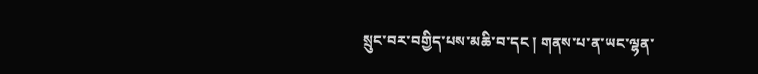སྲུང་བར་བགྱིད་པས་མཆི་བ་དང ། གནས་པ་ན་ཡང་ལྷན་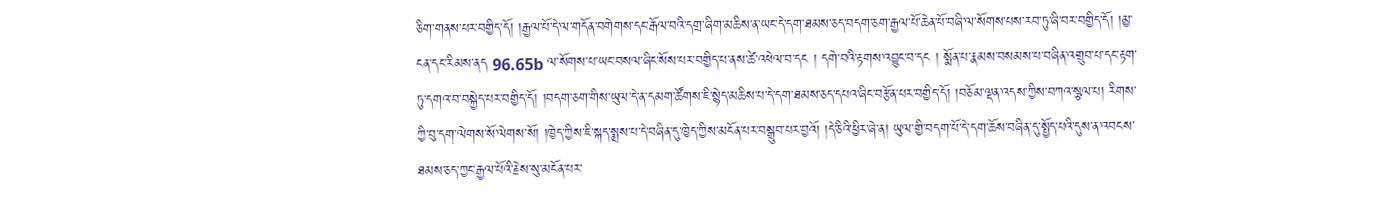ཅིག་གནས་པར་བགྱིད་དོ། །རྒྱལ་པོ་དེ་ལ་གདོན་བགེགས་དང་རྒོལ་བའི་དགྲ་ཞིག་མཆིས་ན་ཡང་དེ་དག་ཐམས་ཅད་བདག་ཅག་རྒྱལ་པོ་ཆེན་པོ་བཞི་ལ་སོགས་པས་རབ་ཏུ་ཞི་བར་བགྱིད་དོ། །མྱ་ངན་དང་རིམས་ནད 96.65b ལ་སོགས་པ་ཡང་བསལ་ཞིང་སོས་པར་བགྱིད་པ་ནས་ཚེ་འཕེལ་བ་དང ། དགེ་བའི་རྟགས་འབྱུང་བ་དང ། སྨོན་པ་རྣམས་བསམས་པ་བཞིན་འགྲུབ་པ་དང་རྟག་ཏུ་དགའ་བ་བསྐྱེད་པར་བགྱིད་དོ། །བདག་ཅག་གིས་ཡུལ་དེ་ན་དམག་ཚོགས་ཇི་སྙེད་མཆིས་པ་དེ་དག་ཐམས་ཅད་དཔའ་ཞིང་བརྩོན་པར་བགྱིད་དོ། །བཅོམ་ལྡན་འདས་ཀྱིས་བཀའ་སྩལ་པ། རིགས་ཀྱི་བུ་དག་ལེགས་སོ་ལེགས་སོ། །ཁྱེད་ཀྱིས་ཇི་སྐད་སྨྲས་པ་དེ་བཞིན་དུ་ཁྱེད་ཀྱིས་མངོན་པར་བསྒྲུབ་པར་བྱའོ། །དེ་ཅིའི་ཕྱིར་ཞེ་ན། ཡུལ་གྱི་བདག་པོ་དེ་དག་ཆོས་བཞིན་དུ་སྤྱོད་པའི་དུས་ན་འབངས་ཐམས་ཅད་ཀྱང་རྒྱལ་པོའི་རྗེས་སུ་མངོན་པར་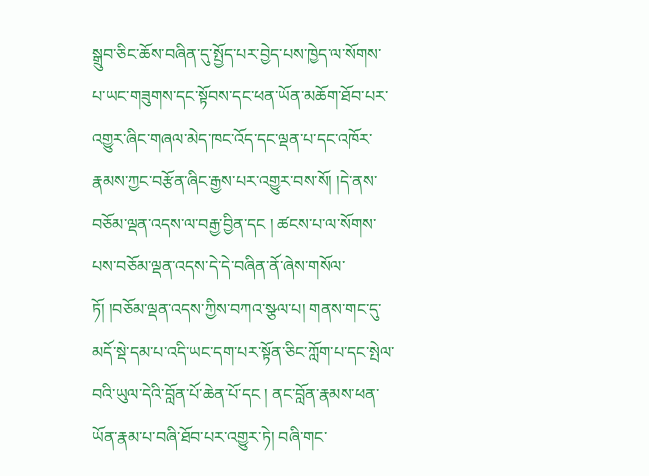སྒྲུབ་ཅིང་ཆོས་བཞིན་དུ་སྤྱོད་པར་བྱེད་པས་ཁྱེད་ལ་སོགས་པ་ཡང་གཟུགས་དང་སྟོབས་དང་ཕན་ཡོན་མཆོག་ཐོབ་པར་འགྱུར་ཞིང་གཞལ་མེད་ཁང་འོད་དང་ལྡན་པ་དང་འཁོར་རྣམས་ཀྱང་བརྩོན་ཞིང་རྒྱས་པར་འགྱུར་བས་སོ། །དེ་ནས་བཅོམ་ལྡན་འདས་ལ་བརྒྱ་བྱིན་དང ། ཚངས་པ་ལ་སོགས་པས་བཅོམ་ལྡན་འདས་དེ་དེ་བཞིན་ནོ་ཞེས་གསོལ་ཏོ། །བཅོམ་ལྡན་འདས་ཀྱིས་བཀའ་སྩལ་པ། གནས་གང་དུ་མདོ་སྡེ་དམ་པ་འདི་ཡང་དག་པར་སྟོན་ཅིང་ཀློག་པ་དང་སྤེལ་བའི་ཡུལ་དེའི་བློན་པོ་ཆེན་པོ་དང ། ནང་བློན་རྣམས་ཕན་ཡོན་རྣམ་པ་བཞི་ཐོབ་པར་འགྱུར་ཏེ། བཞི་གང་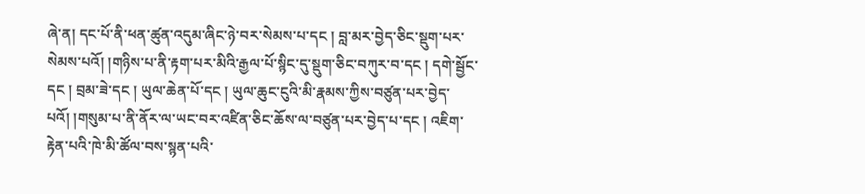ཞེ་ན། དང་པོ་ནི་ཕན་ཚུན་འདུམ་ཞིང་ཉེ་བར་སེམས་པ་དང ། བླ་མར་བྱེད་ཅིང་སྡུག་པར་སེམས་པའོ། །གཉིས་པ་ནི་རྟག་པར་མིའི་རྒྱལ་པོ་སྙིང་དུ་སྡུག་ཅིང་བཀུར་བ་དང ། དགེ་སྦྱོང་དང ། བྲམ་ཟེ་དང ། ཡུལ་ཆེན་པོ་དང ། ཡུལ་ཆུང་ངུའི་མི་རྣམས་ཀྱིས་བཙུན་པར་བྱེད་པའོ། །གསུམ་པ་ནི་ནོར་ལ་ཡང་བར་འཛིན་ཅིང་ཆོས་ལ་བཙུན་པར་བྱེད་པ་དང ། འཇིག་རྟེན་པའི་ཁེ་མི་ཚོལ་བས་སྙན་པའི་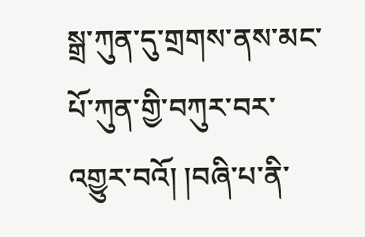སྒྲ་ཀུན་དུ་གྲགས་ནས་མང་པོ་ཀུན་གྱི་བཀུར་བར་འགྱུར་བའོ། །བཞི་པ་ནི་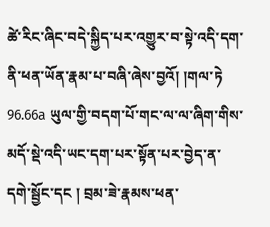ཚེ་རིང་ཞིང་བདེ་སྐྱིད་པར་འགྱུར་བ་སྟེ་འདི་དག་ནི་ཕན་ཡོན་རྣམ་པ་བཞི་ཞེས་བྱའོ། །གལ་ཏེ 96.66a ཡུལ་གྱི་བདག་པོ་གང་ལ་ལ་ཞིག་གིས་མདོ་སྡེ་འདི་ཡང་དག་པར་སྟོན་པར་བྱེད་ན་དགེ་སྦྱོང་དང ། བྲམ་ཟེ་རྣམས་ཕན་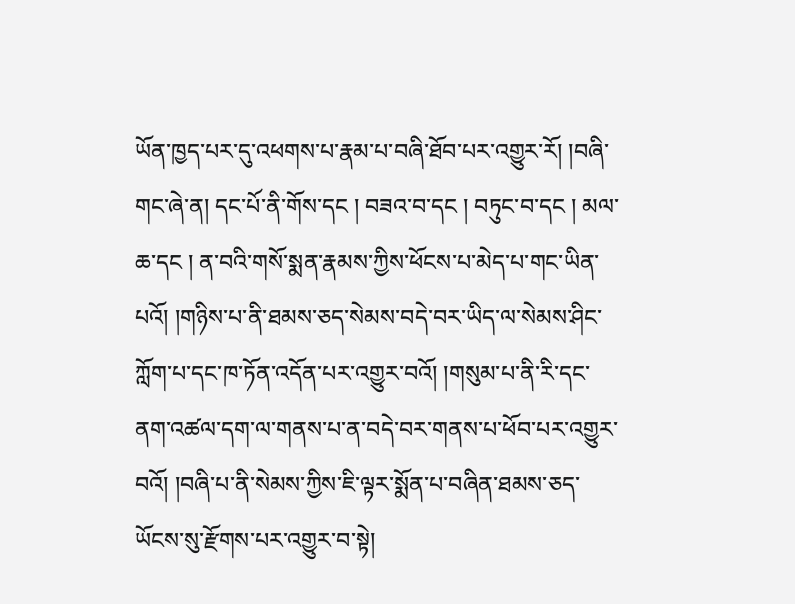ཡོན་ཁྱད་པར་དུ་འཕགས་པ་རྣམ་པ་བཞི་ཐོབ་པར་འགྱུར་རོ། །བཞི་གང་ཞེ་ན། དང་པོ་ནི་གོས་དང ། བཟའ་བ་དང ། བཏུང་བ་དང ། མལ་ཆ་དང ། ན་བའི་གསོ་སྨན་རྣམས་ཀྱིས་ཕོངས་པ་མེད་པ་གང་ཡིན་པའོ། །གཉིས་པ་ནི་ཐམས་ཅད་སེམས་བདེ་བར་ཡིད་ལ་སེམས་ཤིང་ཀློག་པ་དང་ཁ་ཏོན་འདོན་པར་འགྱུར་བའོ། །གསུམ་པ་ནི་རི་དང་ནག་འཚལ་དག་ལ་གནས་པ་ན་བདེ་བར་གནས་པ་ཕོབ་པར་འགྱུར་བའོ། །བཞི་པ་ནི་སེམས་ཀྱིས་ཇི་ལྟར་སྨོན་པ་བཞིན་ཐམས་ཅད་ཡོངས་སུ་རྫོགས་པར་འགྱུར་བ་སྟེ།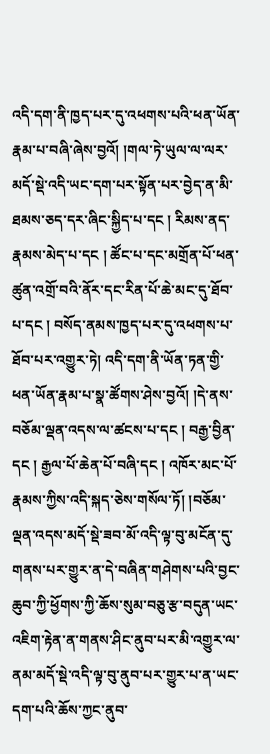འདི་དག་ནི་ཁྱད་པར་དུ་འཕགས་པའི་ཕན་ཡོན་རྣམ་པ་བཞི་ཞེས་བྱའོ། །གལ་ཏེ་ཡུལ་ལ་ལར་མདོ་སྡེ་འདི་ཡང་དག་པར་སྟོན་པར་བྱེད་ན་མི་ཐམས་ཅད་དར་ཞིང་སྐྱིད་པ་དང ། རིམས་ནད་རྣམས་མེད་པ་དང ། ཚོང་པ་དང་མགྲོན་པོ་ཕན་ཚུན་འགྲོ་བའི་ནོར་དང་རིན་པོ་ཆེ་མང་དུ་ཐོབ་པ་དང ། བསོད་ནམས་ཁྱད་པར་དུ་འཕགས་པ་ཐོབ་པར་འགྱུར་ཏེ། འདི་དག་ནི་ཡོན་ཏན་གྱི་ཕན་ཡོན་རྣམ་པ་སྣ་ཚོགས་ཤེས་བྱའོ། །དེ་ནས་བཅོམ་ལྡན་འདས་ལ་ཚངས་པ་དང ། བརྒྱ་བྱིན་དང ། རྒྱལ་པོ་ཆེན་པོ་བཞི་དང ། འཁོར་མང་པོ་རྣམས་ཀྱིས་འདི་སྐད་ཅེས་གསོལ་ཏོ། །བཅོམ་ལྡན་འདས་མདོ་སྡེ་ཟབ་མོ་འདི་ལྟ་བུ་མངོན་དུ་གནས་པར་གྱུར་ན་དེ་བཞིན་གཤེགས་པའི་བྱང་ཆུབ་ཀྱི་ཕྱོགས་ཀྱི་ཆོས་སུམ་བཅུ་རྩ་བདུན་ཡང་འཇིག་རྟེན་ན་གནས་ཤིང་ནུབ་པར་མི་འགྱུར་ལ་ནམ་མདོ་སྡེ་འདི་ལྟ་བུ་ནུབ་པར་གྱུར་པ་ན་ཡང་དག་པའི་ཆོས་ཀྱང་ནུབ་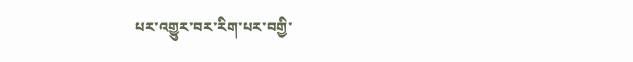པར་འགྱུར་བར་རིག་པར་བགྱི་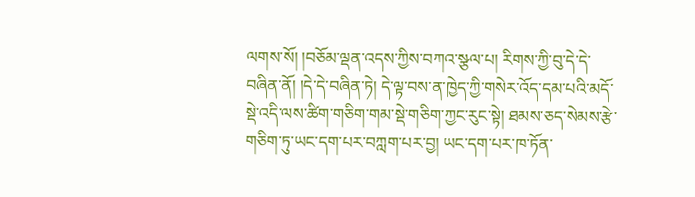ལགས་སོ། །བཅོམ་ལྡན་འདས་ཀྱིས་བཀའ་སྩལ་པ། རིགས་ཀྱི་བུ་དེ་དེ་བཞིན་ནོ། །དེ་དེ་བཞིན་ཏེ། དེ་ལྟ་བས་ན་ཁྱེད་ཀྱི་གསེར་འོད་དམ་པའི་མདོ་སྡེ་འདི་ལས་ཚིག་གཅིག་གམ་སྡེ་གཅིག་ཀྱང་རུང་སྟེ། ཐམས་ཅད་སེམས་རྩེ་གཅིག་ཏུ་ཡང་དག་པར་བཀླག་པར་བྱ། ཡང་དག་པར་ཁ་ཏོན་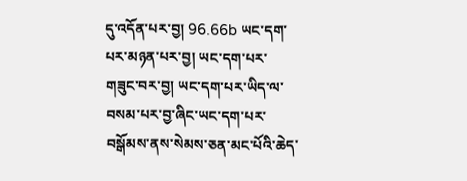དུ་འདོན་པར་བྱ། 96.66b ཡང་དག་པར་མཉན་པར་བྱ། ཡང་དག་པར་གཟུང་བར་བྱ། ཡང་དག་པར་ཡིད་ལ་བསམ་པར་བྱ་ཞིང་ཡང་དག་པར་བསྒོམས་ནས་སེམས་ཅན་མང་པོའི་ཆེད་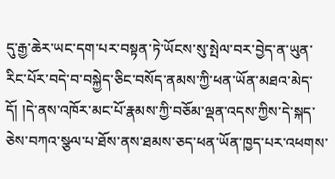དུ་རྒྱ་ཆེར་ཡང་དག་པར་བསྟན་ཏེ་ཡོངས་སུ་སྤེལ་བར་བྱེད་ན་ཡུན་རིང་པོར་བདེ་བ་བསྐྱེད་ཅིང་བསོད་ནམས་ཀྱི་ཕན་ཡོན་མཐའ་མེད་དོ། །དེ་ནས་འཁོར་མང་པོ་རྣམས་ཀྱི་བཅོམ་ལྡན་འདས་ཀྱིས་དེ་སྐད་ཅེས་བཀའ་སྩལ་པ་ཐོས་ནས་ཐམས་ཅད་ཕན་ཡོན་ཁྱད་པར་འཕགས་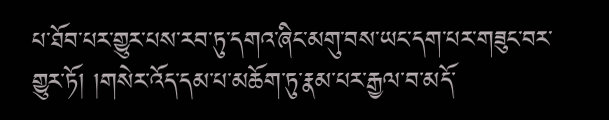པ་ཐོབ་པར་གྱུར་པས་རབ་ཏུ་དགའ་ཞིང་མགུ་བས་ཡང་དག་པར་གཟུང་བར་གྱུར་ཏོ། །གསེར་འོད་དམ་པ་མཆོག་ཏུ་རྣམ་པར་རྒྱལ་བ་མདོ་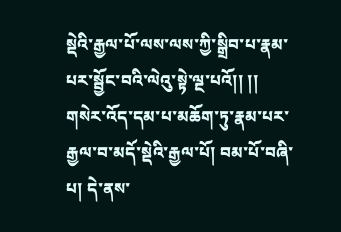སྡེའི་རྒྱལ་པོ་ལས་ལས་ཀྱི་སྒྲིབ་པ་རྣམ་པར་སྦྱོང་བའི་ལེའུ་སྟེ་ལྔ་པའོ།། །། གསེར་འོད་དམ་པ་མཆོག་ཏུ་རྣམ་པར་རྒྱལ་བ་མདོ་སྡེའི་རྒྱལ་པོ། བམ་པོ་བཞི་པ། དེ་ནས་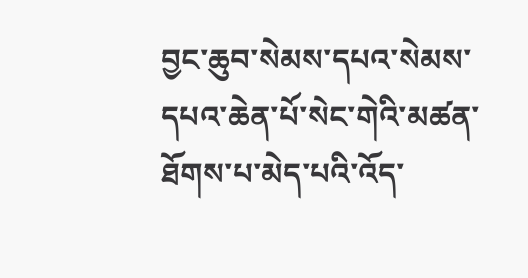བྱང་ཆུབ་སེམས་དཔའ་སེམས་དཔའ་ཆེན་པོ་སེང་གེའི་མཚན་ཐོགས་པ་མེད་པའི་འོད་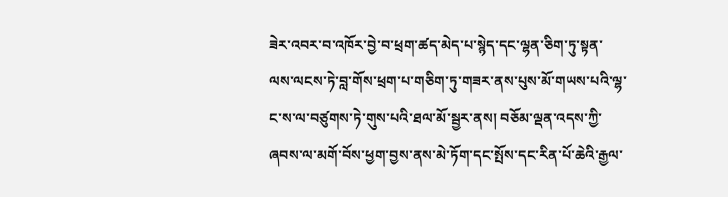ཟེར་འབར་བ་འཁོར་བྱེ་བ་ཕྲག་ཚད་མེད་པ་སྙེད་དང་ལྷན་ཅིག་ཏུ་སྟན་ལས་ལངས་ཏེ་བླ་གོས་ཕྲག་པ་གཅིག་ཏུ་གཟར་ནས་པུས་མོ་གཡས་པའི་ལྷ་ང་ས་ལ་བཙུགས་ཏེ་གུས་པའི་ཐལ་མོ་སྦྱར་ནས། བཅོམ་ལྡན་འདས་ཀྱི་ཞབས་ལ་མགོ་བོས་ཕྱག་བྱས་ནས་མེ་ཏོག་དང་སྤོས་དང་རིན་པོ་ཆེའི་རྒྱལ་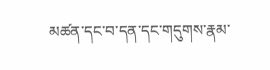མཚན་དང་བ་དན་དང་གདུགས་རྣམ་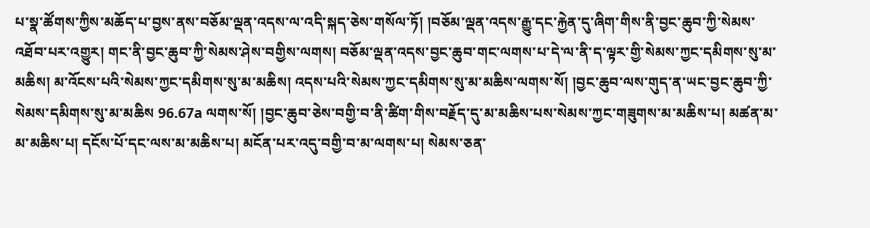པ་སྣ་ཚོགས་ཀྱིས་མཆོད་པ་བྱས་ནས་བཅོམ་ལྡན་འདས་ལ་འདི་སྐད་ཅེས་གསོལ་ཏོ། །བཅོམ་ལྡན་འདས་རྒྱུ་དང་རྐྱེན་དུ་ཞིག་གིས་ནི་བྱང་ཆུབ་ཀྱི་སེམས་འཐོབ་པར་འགྱུར། གང་ནི་བྱང་ཆུབ་ཀྱི་སེམས་ཤེས་བགྱིས་ལགས། བཅོམ་ལྡན་འདས་བྱང་ཆུབ་གང་ལགས་པ་དེ་ལ་ནི་ད་ལྟར་གྱི་སེམས་ཀྱང་དམིགས་སུ་མ་མཆིས། མ་འོངས་པའི་སེམས་ཀྱང་དམིགས་སུ་མ་མཆིས། འདས་པའི་སེམས་ཀྱང་དམིགས་སུ་མ་མཆིས་ལགས་སོ། །བྱང་ཆུབ་ལས་གུད་ན་ཡང་བྱང་ཆུབ་ཀྱི་སེམས་དམིགས་སུ་མ་མཆིས 96.67a ལགས་སོ། །བྱང་ཆུབ་ཅེས་བགྱི་བ་ནི་ཚིག་གིས་བརྗོད་དུ་མ་མཆིས་པས་སེམས་ཀྱང་གཟུགས་མ་མཆིས་པ། མཚན་མ་མ་མཆིས་པ། དངོས་པོ་དང་ལས་མ་མཆིས་པ། མངོན་པར་འདུ་བགྱི་བ་མ་ལགས་པ། སེམས་ཅན་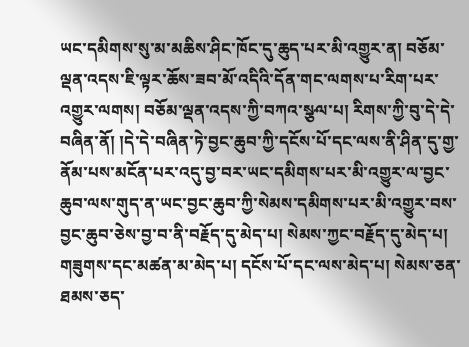ཡང་དམིགས་སུ་མ་མཆིས་ཤིང་ཁོང་དུ་ཆུད་པར་མི་འགྱུར་ན། བཅོམ་ལྡན་འདས་ཇི་ལྟར་ཆོས་ཟབ་མོ་འདིའི་དོན་གང་ལགས་པ་རིག་པར་འགྱུར་ལགས། བཅོམ་ལྡན་འདས་ཀྱི་བཀའ་སྩལ་པ། རིགས་ཀྱི་བུ་དེ་དེ་བཞིན་ནོ། །དེ་དེ་བཞིན་ཏེ་བྱང་ཆུབ་ཀྱི་དངོས་པོ་དང་ལས་ནི་ཤིན་དུ་གྱ་ནོམ་པས་མངོན་པར་འདུ་བྱ་བར་ཡང་དམིགས་པར་མི་འགྱུར་ལ་བྱང་ཆུབ་ལས་གུད་ན་ཡང་བྱང་ཆུབ་ཀྱི་སེམས་དམིགས་པར་མི་འགྱུར་བས་བྱང་ཆུབ་ཅེས་བྱ་བ་ནི་བརྗོད་དུ་མེད་པ། སེམས་ཀྱང་བརྗོད་དུ་མེད་པ། གཟུགས་དང་མཚན་མ་མེད་པ། དངོས་པོ་དང་ལས་མེད་པ། སེམས་ཅན་ཐམས་ཅད་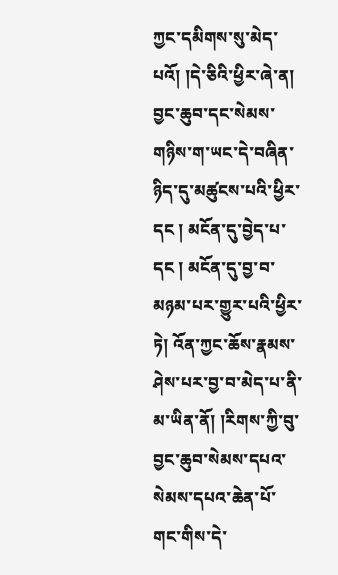ཀྱང་དམིགས་སུ་མེད་པའོ། །དེ་ཅིའི་ཕྱིར་ཞེ་ན། བྱང་ཆུབ་དང་སེམས་གཉིས་ག་ཡང་དེ་བཞིན་ཉིད་དུ་མཚུངས་པའི་ཕྱིར་དང ། མངོན་དུ་བྱེད་པ་དང ། མངོན་དུ་བྱ་བ་མཉམ་པར་གྱུར་པའི་ཕྱིར་ཏེ། འོན་ཀྱང་ཆོས་རྣམས་ཤེས་པར་བྱ་བ་མེད་པ་ནི་མ་ཡིན་ནོ། །རིགས་ཀྱི་བུ་བྱང་ཆུབ་སེམས་དཔའ་སེམས་དཔའ་ཆེན་པོ་གང་གིས་དེ་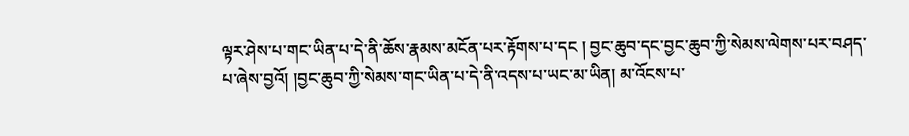ལྟར་ཤེས་པ་གང་ཡིན་པ་དེ་ནི་ཆོས་རྣམས་མངོན་པར་རྟོགས་པ་དང ། བྱང་ཆུབ་དང་བྱང་ཆུབ་ཀྱི་སེམས་ལེགས་པར་བཤད་པ་ཞེས་བྱའོ། །བྱང་ཆུབ་ཀྱི་སེམས་གང་ཡིན་པ་དེ་ནི་འདས་པ་ཡང་མ་ཡིན། མ་འོངས་པ་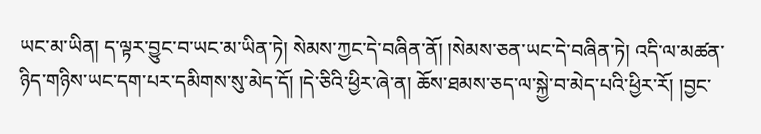ཡང་མ་ཡིན། ད་ལྟར་བྱུང་བ་ཡང་མ་ཡིན་ཏེ། སེམས་ཀྱང་དེ་བཞིན་ནོ། །སེམས་ཅན་ཡང་དེ་བཞིན་ཏེ། འདི་ལ་མཚན་ཉིད་གཉིས་ཡང་དག་པར་དམིགས་སུ་མེད་དོ། །དེ་ཅིའི་ཕྱིར་ཞེ་ན། ཆོས་ཐམས་ཅད་ལ་སྐྱེ་བ་མེད་པའི་ཕྱིར་རོ། །བྱང་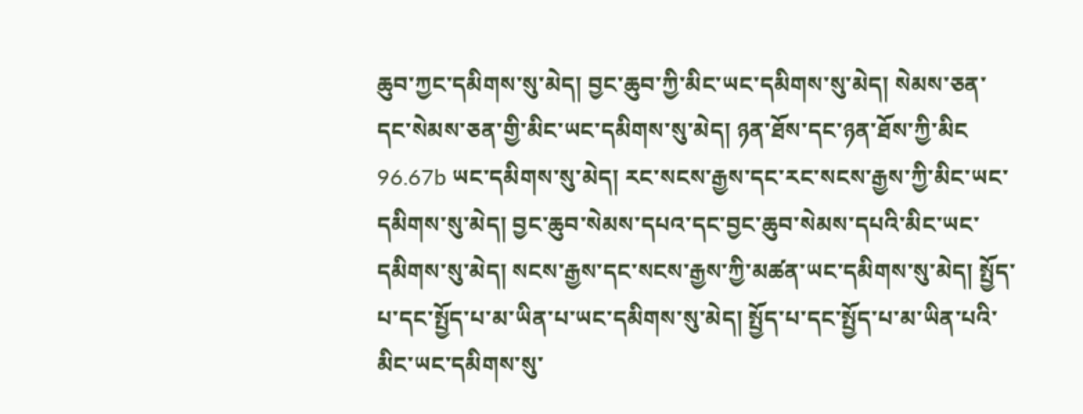ཆུབ་ཀྱང་དམིགས་སུ་མེད། བྱང་ཆུབ་ཀྱི་མིང་ཡང་དམིགས་སུ་མེད། སེམས་ཅན་དང་སེམས་ཅན་གྱི་མིང་ཡང་དམིགས་སུ་མེད། ཉན་ཐོས་དང་ཉན་ཐོས་ཀྱི་མིང 96.67b ཡང་དམིགས་སུ་མེད། རང་སངས་རྒྱས་དང་རང་སངས་རྒྱས་ཀྱི་མིང་ཡང་དམིགས་སུ་མེད། བྱང་ཆུབ་སེམས་དཔའ་དང་བྱང་ཆུབ་སེམས་དཔའི་མིང་ཡང་དམིགས་སུ་མེད། སངས་རྒྱས་དང་སངས་རྒྱས་ཀྱི་མཚན་ཡང་དམིགས་སུ་མེད། སྤྱོད་པ་དང་སྤྱོད་པ་མ་ཡིན་པ་ཡང་དམིགས་སུ་མེད། སྤྱོད་པ་དང་སྤྱོད་པ་མ་ཡིན་པའི་མིང་ཡང་དམིགས་སུ་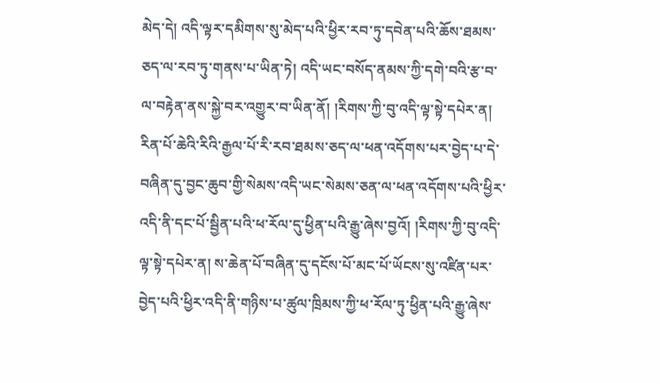མེད་དེ། འདི་ལྟར་དམིགས་སུ་མེད་པའི་ཕྱིར་རབ་ཏུ་དབེན་པའི་ཆོས་ཐམས་ཅད་ལ་རབ་ཏུ་གནས་པ་ཡིན་ཏེ། འདི་ཡང་བསོད་ནམས་ཀྱི་དགེ་བའི་རྩ་བ་ལ་བརྟེན་ནས་སྐྱེ་བར་འགྱུར་བ་ཡིན་ནོ། །རིགས་ཀྱི་བུ་འདི་ལྟ་སྟེ་དཔེར་ན། རིན་པོ་ཆེའི་རིའི་རྒྱལ་པོ་རི་རབ་ཐམས་ཅད་ལ་ཕན་འདོགས་པར་བྱེད་པ་དེ་བཞིན་དུ་བྱང་ཆུབ་གྱི་སེམས་འདི་ཡང་སེམས་ཅན་ལ་ཕན་འདོགས་པའི་ཕྱིར་འདི་ནི་དང་པོ་སྦྱིན་པའི་ཕ་རོལ་དུ་ཕྱིན་པའི་རྒྱུ་ཞེས་བྱའོ། །རིགས་ཀྱི་བུ་འདི་ལྟ་སྟེ་དཔེར་ན། ས་ཆེན་པོ་བཞིན་དུ་དངོས་པོ་མང་པོ་ཡོངས་སུ་འཛིན་པར་བྱེད་པའི་ཕྱིར་འདི་ནི་གཉིས་པ་ཚུལ་ཁྲིམས་ཀྱི་ཕ་རོལ་ཏུ་ཕྱིན་པའི་རྒྱུ་ཞེས་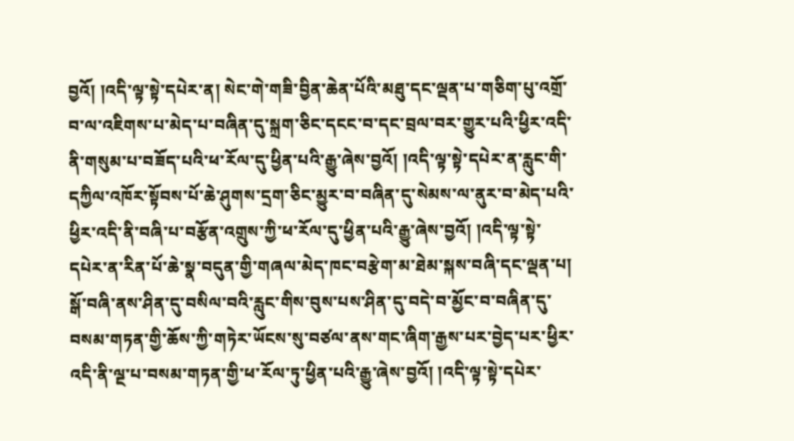བྱའོ། །འདི་ལྟ་སྟེ་དཔེར་ན། སེང་གེ་གཟི་བྱིན་ཆེན་པོའི་མཐུ་དང་ལྡན་པ་གཅིག་པུ་འགྲོ་བ་ལ་འཇིགས་པ་མེད་པ་བཞིན་དུ་སྐྲག་ཅིང་དངང་བ་དང་བྲལ་བར་གྱུར་པའི་ཕྱིར་འདི་ནི་གསུམ་པ་བཟོད་པའི་ཕ་རོལ་དུ་ཕྱིན་པའི་རྒྱུ་ཞེས་བྱའོ། །འདི་ལྟ་སྟེ་དཔེར་ན་རླུང་གི་དཀྱིལ་འཁོར་སྟོབས་པོ་ཆེ་ཤུགས་དྲག་ཅིང་མྱུར་བ་བཞིན་དུ་སེམས་ལ་ནུར་བ་མེད་པའི་ཕྱིར་འདི་ནི་བཞི་པ་བརྩོན་འགྲུས་ཀྱི་ཕ་རོལ་དུ་ཕྱིན་པའི་རྒྱུ་ཞེས་བྱའོ། །འདི་ལྟ་སྟེ་དཔེར་ན་རིན་པོ་ཆེ་སྣ་བདུན་གྱི་གཞལ་མེད་ཁང་བརྩེག་མ་ཐེམ་སྐས་བཞི་དང་ལྡན་པ། སྒོ་བཞི་ནས་ཤིན་དུ་བསིལ་བའི་རླུང་གིས་བུས་པས་ཤིན་དུ་བདེ་བ་མྱོང་བ་བཞིན་དུ་བསམ་གཏན་གྱི་ཆོས་ཀྱི་གཏེར་ཡོངས་སུ་བཙལ་ནས་གང་ཞིག་རྒྱས་པར་བྱེད་པར་ཕྱིར་འདི་ནི་ལྔ་པ་བསམ་གཏན་གྱི་ཕ་རོལ་ཏུ་ཕྱིན་པའི་རྒྱུ་ཞེས་བྱའོ། །འདི་ལྟ་སྟེ་དཔེར་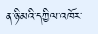ན་ཉི་མའི་དཀྱིལ་འཁོར་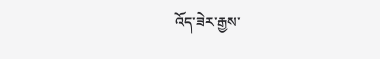འོད་ཟེར་རྒྱས་